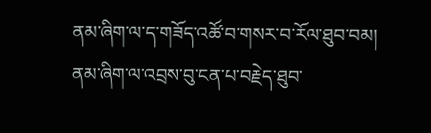ནམ་ཞིག་ལ་ད་གཟོད་འཚོ་བ་གསར་བ་རོལ་ཐུབ་བམ།
ནམ་ཞིག་ལ་འབྲས་བུ་ངན་པ་བརྗེད་ཐུབ་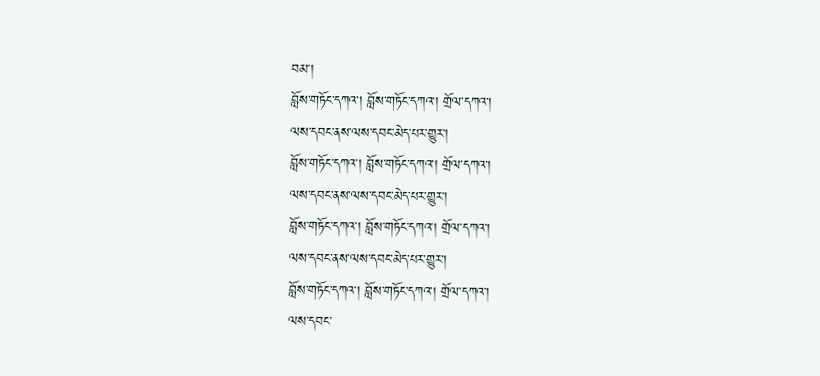བམ་།
བློས་གཏོང་དཀའ་། བློས་གཏོང་དཀའ་། གྲོལ་དཀའ་།
ལས་དབང་ནས་ལས་དབང་མེད་པར་གྱུར་།
བློས་གཏོང་དཀའ་། བློས་གཏོང་དཀའ་། གྲོལ་དཀའ་།
ལས་དབང་ནས་ལས་དབང་མེད་པར་གྱུར་།
བློས་གཏོང་དཀའ་། བློས་གཏོང་དཀའ་། གྲོལ་དཀའ་།
ལས་དབང་ནས་ལས་དབང་མེད་པར་གྱུར་།
བློས་གཏོང་དཀའ་། བློས་གཏོང་དཀའ་། གྲོལ་དཀའ་།
ལས་དབང་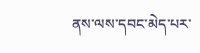ནས་ལས་དབང་མེད་པར་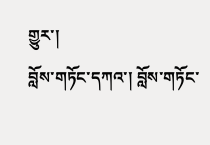གྱུར་།
བློས་གཏོང་དཀའ་། བློས་གཏོང་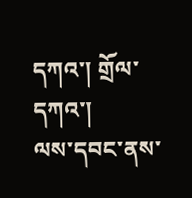དཀའ་། གྲོལ་དཀའ་།
ལས་དབང་ནས་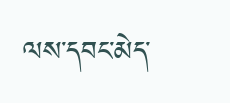ལས་དབང་མེད་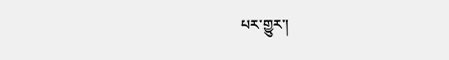པར་གྱུར་།